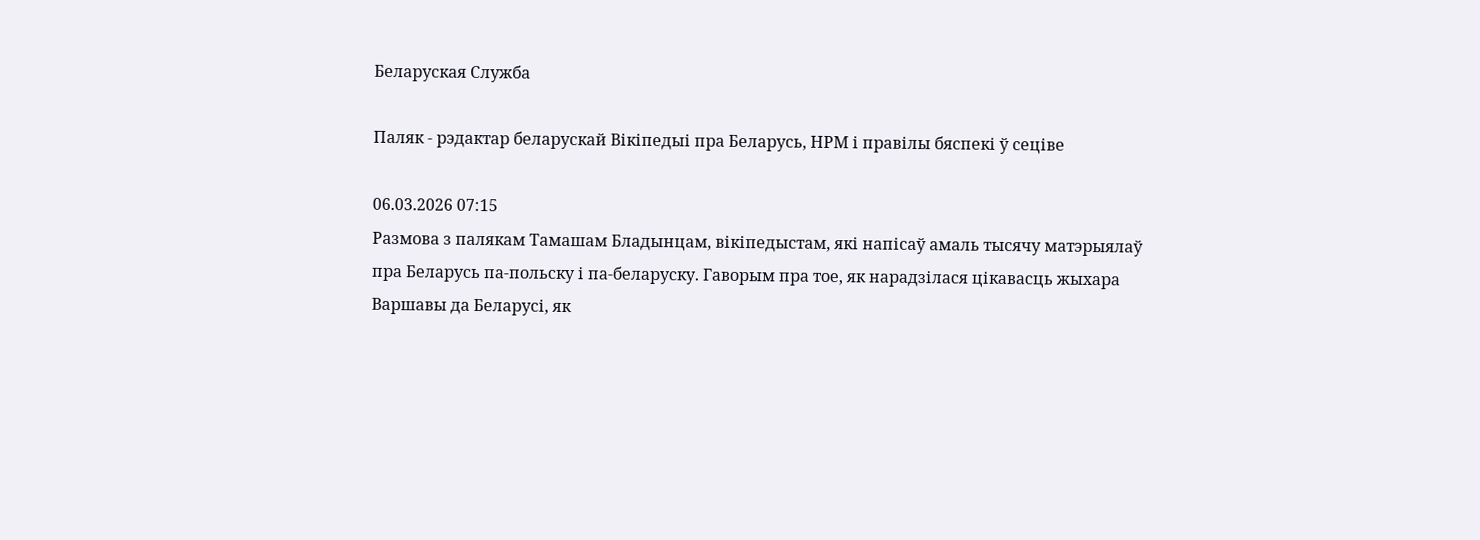Беларуская Служба

Паляк - рэдактар беларускай Вікіпедыі пра Беларусь, НРМ і правілы бяспекі ў сеціве

06.03.2026 07:15
Размова з палякам Тамашам Бладынцам, вікіпедыстам, які напісаў амаль тысячу матэрыялаў пра Беларусь па-польску і па-беларуску. Гаворым пра тое, як нарадзілася цікавасць жыхара Варшавы да Беларусі, як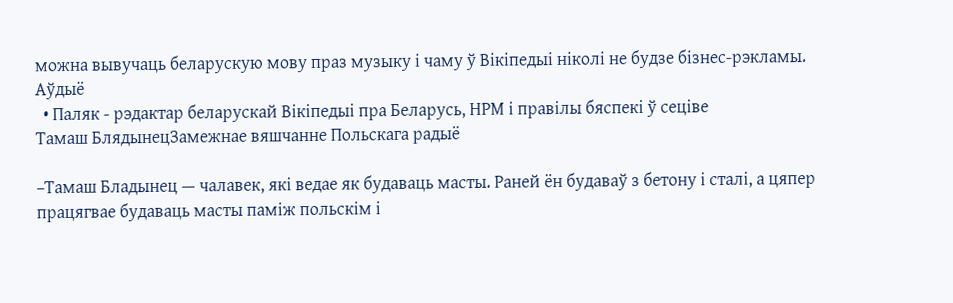можна вывучаць беларускую мову праз музыку і чаму ў Вікіпедыі ніколі не будзе бізнес-рэкламы.
Аўдыё
  • Паляк - рэдактар беларускай Вікіпедыі пра Беларусь, НРМ і правілы бяспекі ў сеціве
Тамаш БлядынецЗамежнае вяшчанне Польскага радыё

–Тамаш Бладынец — чалавек, які ведае як будаваць масты. Раней ён будаваў з бетону і сталі, а цяпер працягвае будаваць масты паміж польскім і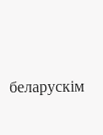беларускім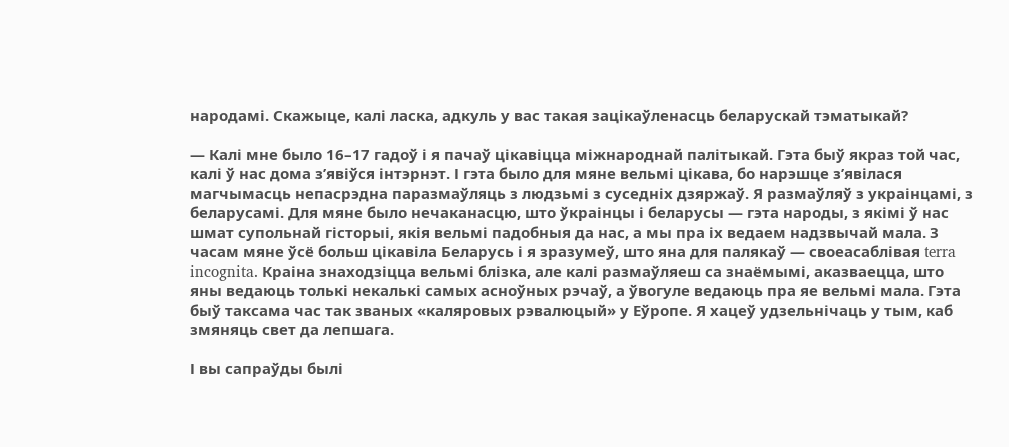народамі. Скажыце, калі ласка, адкуль у вас такая зацікаўленасць беларускай тэматыкай?

— Калі мне было 16–17 гадоў і я пачаў цікавіцца міжнароднай палітыкай. Гэта быў якраз той час, калі ў нас дома з’явіўся інтэрнэт. І гэта было для мяне вельмі цікава, бо нарэшце з’явілася магчымасць непасрэдна паразмаўляць з людзьмі з суседніх дзяржаў. Я размаўляў з украінцамі, з беларусамі. Для мяне было нечаканасцю, што ўкраінцы і беларусы — гэта народы, з якімі ў нас шмат супольнай гісторыі, якія вельмі падобныя да нас, а мы пра іх ведаем надзвычай мала. З часам мяне ўсё больш цікавіла Беларусь і я зразумеў, што яна для палякаў — своеасаблівая terra incognita. Краіна знаходзіцца вельмі блізка, але калі размаўляеш са знаёмымі, аказваецца, што яны ведаюць толькі некалькі самых асноўных рэчаў, а ўвогуле ведаюць пра яе вельмі мала. Гэта быў таксама час так званых «каляровых рэвалюцый» у Еўропе. Я хацеў удзельнічаць у тым, каб змяняць свет да лепшага.

І вы сапраўды былі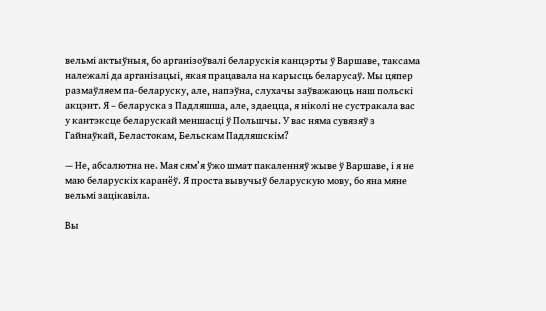вельмі актыўныя, бо арганізоўвалі беларускія канцэрты ў Варшаве, таксама належалі да арганізацыі, якая працавала на карысць беларусаў. Мы цяпер размаўляем па-беларуску, але, напэўна, слухачы заўважаюць наш польскі акцэнт. Я – беларуска з Падляшша, але, здаецца, я ніколі не сустракала вас у кантэксце беларускай меншасці ў Польшчы. У вас няма сувязяў з Гайнаўкай, Беластокам, Бельскам Падляшскім?

— Не, абсалютна не. Мая сям’я ўжо шмат пакаленняў жыве ў Варшаве, і я не маю беларускіх каранёў. Я проста вывучыў беларускую мову, бо яна мяне вельмі зацікавіла.

Вы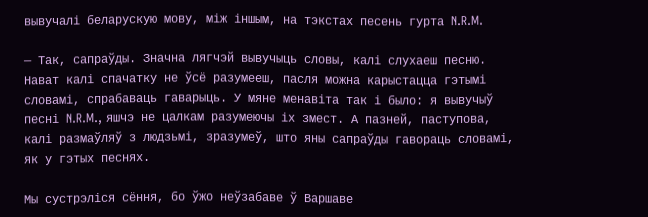вывучалі беларускую мову, між іншым, на тэкстах песень гурта N.R.M.

— Так, сапраўды. Значна лягчэй вывучыць словы, калі слухаеш песню. Нават калі спачатку не ўсё разумееш, пасля можна карыстацца гэтымі словамі, спрабаваць гаварыць. У мяне менавіта так і было: я вывучыў песні N.R.M., яшчэ не цалкам разумеючы іх змест. А пазней, паступова, калі размаўляў з людзьмі, зразумеў, што яны сапраўды гавораць словамі, як у гэтых песнях.

Мы сустрэліся сёння, бо ўжо неўзабаве ў Варшаве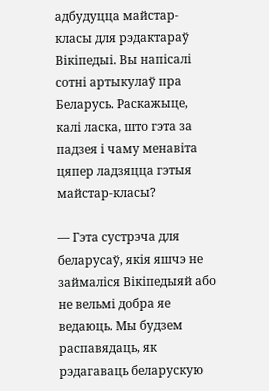адбудуцца майстар-класы для рэдактараў Вікіпедыі. Вы напісалі сотні артыкулаў пра Беларусь. Раскажыце, калі ласка, што гэта за падзея і чаму менавіта цяпер ладзяцца гэтыя майстар-класы?

— Гэта сустрэча для беларусаў, якія яшчэ не займаліся Вікіпедыяй або не вельмі добра яе ведаюць. Мы будзем распавядаць, як рэдагаваць беларускую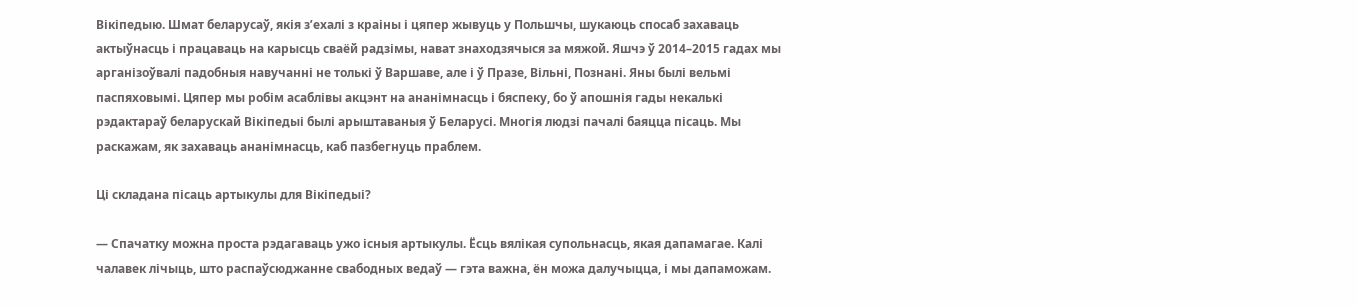Вікіпедыю. Шмат беларусаў, якія з’ехалі з краіны і цяпер жывуць у Польшчы, шукаюць спосаб захаваць актыўнасць і працаваць на карысць сваёй радзімы, нават знаходзячыся за мяжой. Яшчэ ў 2014–2015 гадах мы арганізоўвалі падобныя навучанні не толькі ў Варшаве, але і ў Празе, Вільні, Познані. Яны былі вельмі паспяховымі. Цяпер мы робім асаблівы акцэнт на ананімнасць і бяспеку, бо ў апошнія гады некалькі рэдактараў беларускай Вікіпедыі былі арыштаваныя ў Беларусі. Многія людзі пачалі баяцца пісаць. Мы раскажам, як захаваць ананімнасць, каб пазбегнуць праблем.

Ці складана пісаць артыкулы для Вікіпедыі?

— Спачатку можна проста рэдагаваць ужо існыя артыкулы. Ёсць вялікая супольнасць, якая дапамагае. Калі чалавек лічыць, што распаўсюджанне свабодных ведаў — гэта важна, ён можа далучыцца, і мы дапаможам.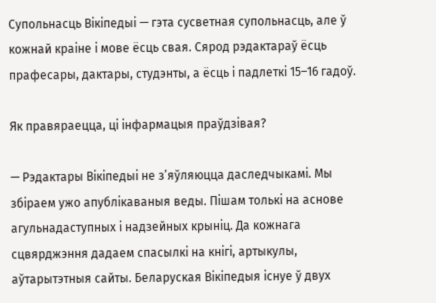Супольнасць Вікіпедыі — гэта сусветная супольнасць, але ў кожнай краіне і мове ёсць свая. Сярод рэдактараў ёсць прафесары, дактары, студэнты, а ёсць і падлеткі 15–16 гадоў.

Як правяраецца, ці інфармацыя праўдзівая?

— Рэдактары Вікіпедыі не з’яўляюцца даследчыкамі. Мы збіраем ужо апублікаваныя веды. Пішам толькі на аснове агульнадаступных і надзейных крыніц. Да кожнага сцвярджэння дадаем спасылкі на кнігі, артыкулы, аўтарытэтныя сайты. Беларуская Вікіпедыя існуе ў двух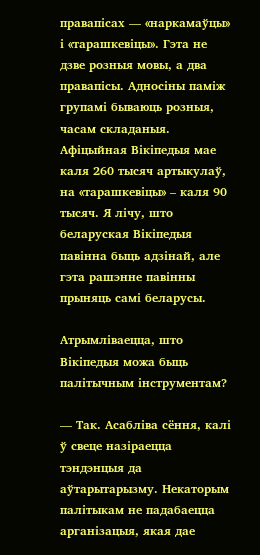правапісах — «наркамаўцы» і «тарашкевіцы». Гэта не дзве розныя мовы, а два правапісы. Адносіны паміж групамі бываюць розныя, часам складаныя. Афіцыйная Вікіпедыя мае каля 260 тысяч артыкулаў, на «тарашкевіцы» – каля 90 тысяч. Я лічу, што беларуская Вікіпедыя павінна быць адзінай, але гэта рашэнне павінны прыняць самі беларусы.

Атрымліваецца, што Вікіпедыя можа быць палітычным інструментам?

— Так. Асабліва сёння, калі ў свеце назіраецца тэндэнцыя да аўтарытарызму. Некаторым палітыкам не падабаецца арганізацыя, якая дае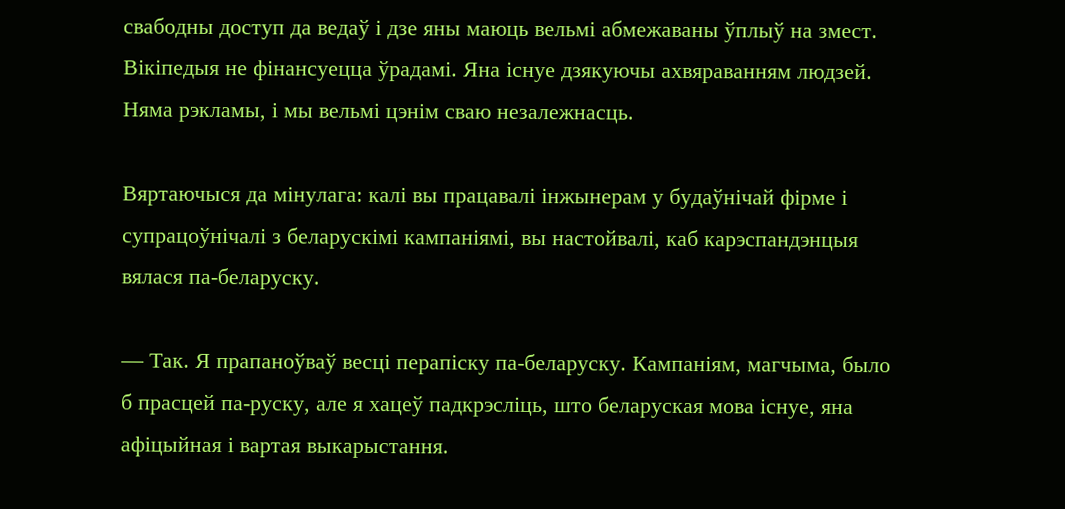свабодны доступ да ведаў і дзе яны маюць вельмі абмежаваны ўплыў на змест. Вікіпедыя не фінансуецца ўрадамі. Яна існуе дзякуючы ахвяраванням людзей. Няма рэкламы, і мы вельмі цэнім сваю незалежнасць.

Вяртаючыся да мінулага: калі вы працавалі інжынерам у будаўнічай фірме і супрацоўнічалі з беларускімі кампаніямі, вы настойвалі, каб карэспандэнцыя вялася па-беларуску.

— Так. Я прапаноўваў весці перапіску па-беларуску. Кампаніям, магчыма, было б прасцей па-руску, але я хацеў падкрэсліць, што беларуская мова існуе, яна афіцыйная і вартая выкарыстання.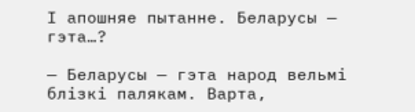І апошняе пытанне. Беларусы — гэта…?

— Беларусы — гэта народ вельмі блізкі палякам. Варта,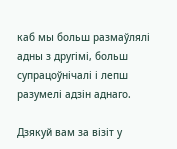каб мы больш размаўлялі адны з другімі, больш супрацоўнічалі і лепш разумелі адзін аднаго.

Дзякуй вам за візіт у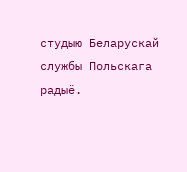студыю Беларускай службы Польскага радыё.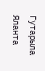Гутарыла Яланта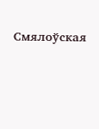Смялоўская